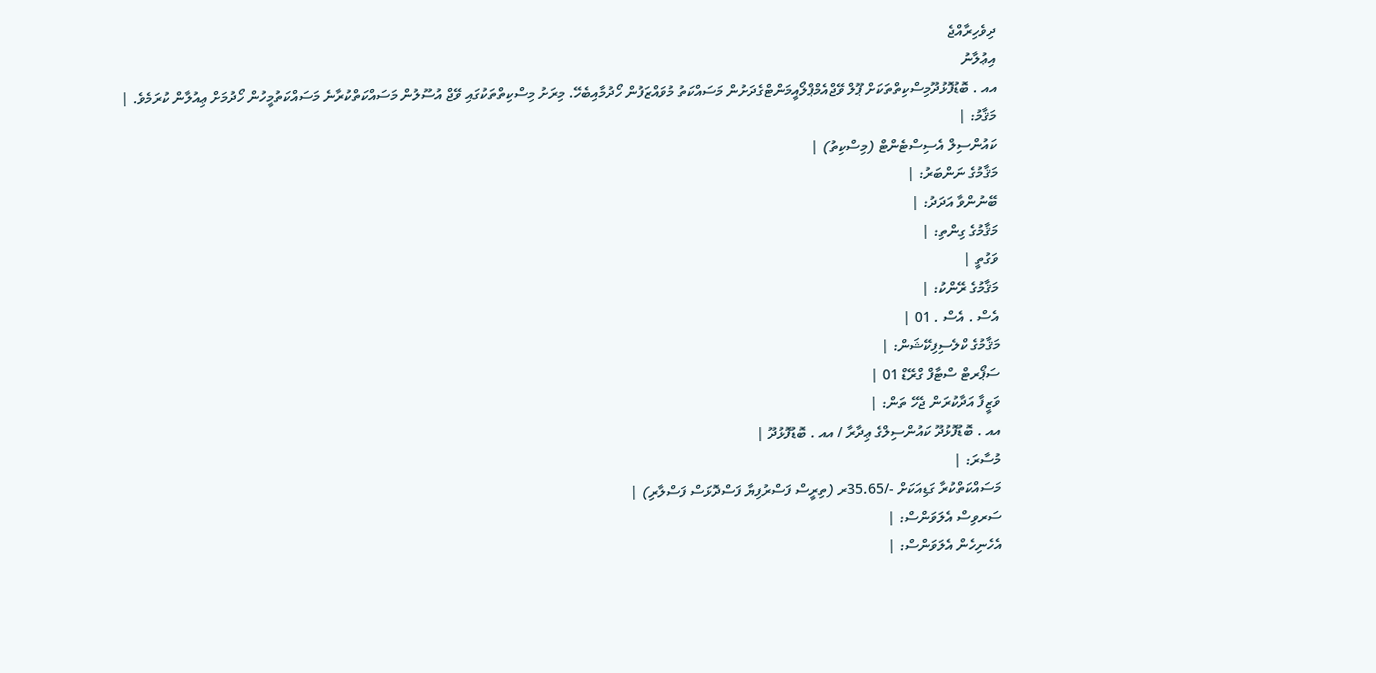ދިވެހިރާއްޖެ
އިޢުލާނު
އއ . ބޮޑުފޮޅުދޫމިސްކިތްތަކަށް ޕޫލް ވޭޖްއެމްޕްލޯއީމަންޓްގެދަށުން މަސައްކަތު މުވައްޒަފުން ހޯދުމާއިބެހޭ. މިރަށު މިސްކިތްތަކުގައި ވޭޖް އުސޫލުން މަސައްކަތްކުރާނެ މަސައްކަތުމީހުން ހޯދުމަށް ޢިއުލާން ކުރަމެވެ. |
މަޤާމު: |
ކައުންސިލް އެސިސްޓެންޓް (މިސްކިތު) |
މަޤާމުގެ ނަންބަރު: |
ބޭނުންވާ އަދަދު: |
މަޤާމުގެ ގިންތި: |
ވަގުތީ |
މަޤާމުގެ ރޭންކު: |
އެސް . އެސް . 01 |
މަޤާމުގެ ކްލެސިފިކޭޝަން: |
ސަޕޯރޓް ސްޓާފް ގްރޭޑް 01 |
ވަޒީފާ އަދާކުރަން ޖެހޭ ތަން: |
އއ . ބޮޑުފޮޅުދޫ ކައުންސިލްގެ ޢިދާރާ / އއ . ބޮޑުފޮޅުދޫ |
މުސާރަ: |
މަސައްކަތްކުރާ ގަޑިއަކަށް -/35.65ރ (ތިރީސް ފަސްރުފިޔާ ފަސްދޮޅަސް ފަސްލާރި) |
ސަރވިސް އެލަވަންސް: |
އެހެނިހެން އެލަވަންސް: |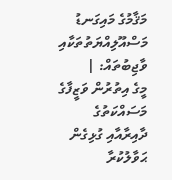މަޤާމުގެ މައިގަނޑު މަސްއޫލިއްޔަތުތަކާއި ވާޖިބުތައް: |
މީގެ އިތުރުން ވަޒީފާގެ މަސައްކަތުގެ ދާއިރާއާއި ގުޅިގެން ޙަވާލުކުރާ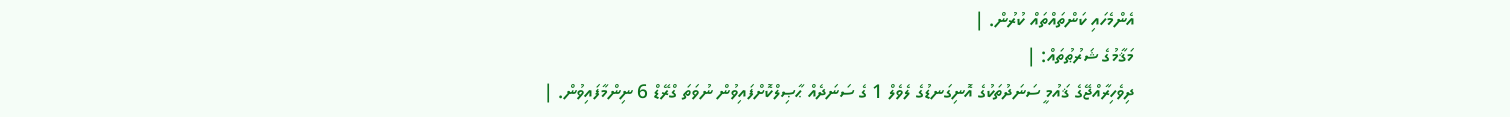އެންމެހައި ކަންތައްތައް ކުރުން. |
މަޤާމުގެ ޝަރުޠުތައް: |
ދިވެހިރާއްޖޭގެ ޤައުމީ ސަނަދުތަކުގެ އޮނިގަނޑުގެ ލެވެލް 1 ގެ ސަނަދެއް ޙާޞިލްކޮށްފައިވުން ނުވަތަ ގްރޭޑް 6 ނިންމާފައިވުން. |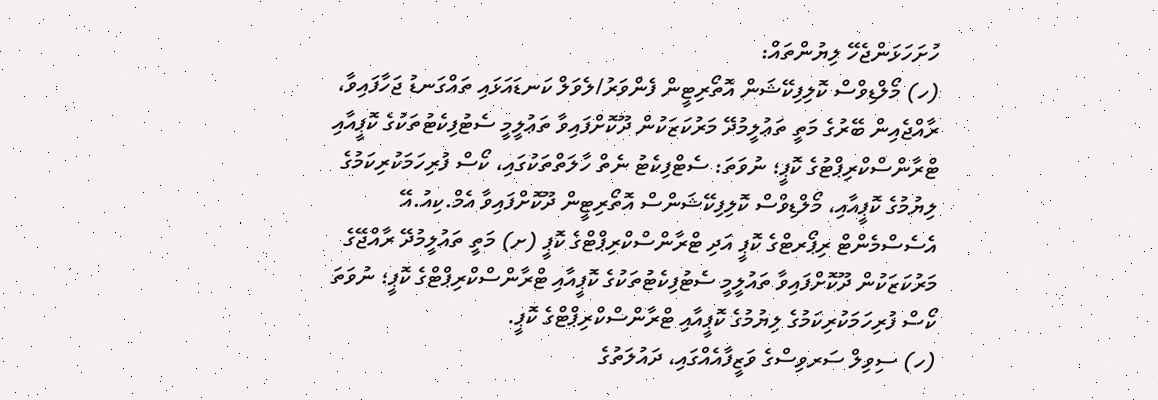ހުށަހަޅަންޖެހޭ ލިޔުންތައް:
(ހ) މޯލްޑިވްސް ކޮލިފިކޭޝަން އޮތޯރިޓީން ފެންވަރު/ލެވަލް ކަނޑައަޅައި ތައްގަނޑު ޖަހާފައިވާ، ރާއްޖެއިން ބޭރުގެ މަތީ ތަޢުލީމުދޭ މަރުކަޒަކުން ދޫކޮށްފައިވާ ތަޢުލީމީ ސެޓުފިކެޓުތަކުގެ ކޮޕީއާއި ޓްރާންސްކްރިޕްޓުގެ ކޮޕީ؛ ނުވަތަ: ސެޓްފިކެޓު ނެތް ހާލަތްތަކުގައި، ކޯސް ފުރިހަމަކުރިކަމުގެ ލިޔުމުގެ ކޮޕީއާއި، މޯލްޑިވްސް ކޮލިފިކޭޝަންސް އޮތޯރިޓީން ދޫކޮށްފައިވާ އެމް.ކިއު.އޭ އެސެސްމެންޓް ރިޕޯރޓްގެ ކޮޕީ އަދި ޓްރާންސްކްރިޕްޓްގެ ކޮޕީ (ށ) މަތީ ތައުލީމުދޭ ރާއްޖޭގެ މަރުކަޒަކުން ދޫކޮށްފައިވާ ތައުލީމީ ސެޓުފިކެޓުތަކުގެ ކޮޕީއާއި ޓްރާންސްކްރިޕްޓްގެ ކޮޕީ؛ ނުވަތަ ކޯސް ފުރިހަމަކުރިކަމުގެ ލިޔުމުގެ ކޮޕީއާއި ޓްރާންސްކްރިޕްޓްގެ ކޮޕީ.
(ހ) ސިވިލް ސަރވިސްގެ ވަޒީފާއެއްގައި، ދައުލަތުގެ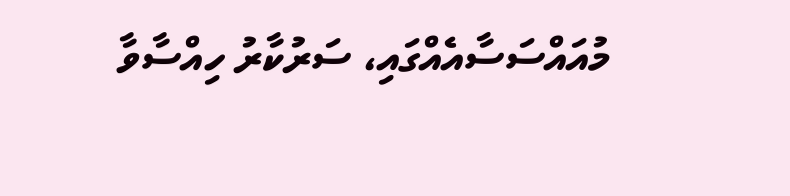މުއައްސަސާއެއްގައި، ސަރުކާރު ހިއްސާވާ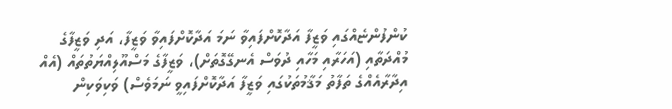ކުންފުންޏެއްގައި ވަޒީފާ އަދާކޮށްފައިވާ ނަމަ އަދާކޮށްފައިވާ ވަޒީފާ، އަދި ވަޒީފާގެ މުއްދަތާއި (އަހަރާއި މަހާއި ދުވަސް އެނގޭގޮތަށް)، ވަޒީފާގެ މަސްއޫލިއްޔަތުތައް (އެއް އިދާރާއެއްގެ ތަފާތު މަޤާމުތަކުގައި ވަޒީފާ އަދާކޮށްފައިވީ ނަމަވެސް) ވަކިވަކިން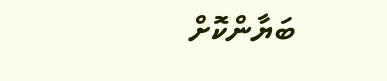ބަޔާންކޮށް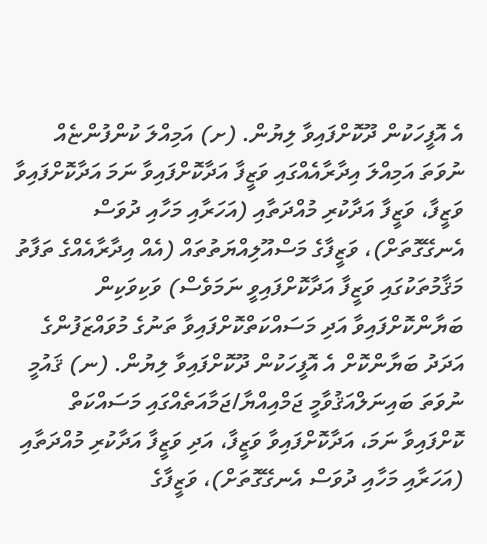އެ އޮފީހަކުން ދޫކޮށްފައިވާ ލިޔުން. (ށ) އަމިއްލަ ކުންފުންޏެއް ނުވަތަ އަމިއްލަ އިދާރާއެއްގައި ވަޒީފާ އަދާކޮށްފައިވާ ނަމަ އަދާކޮށްފައިވާ ވަޒީފާ، ވަޒީފާ އަދާކުރި މުއްދަތާއި (އަހަރާއި މަހާއި ދުވަސް އެނގޭގޮތަށް)، ވަޒީފާގެ މަސްއޫލިއްޔަތުތައް (އެއް އިދާރާއެއްގެ ތަފާތު މަޤާމުތަކުގައި ވަޒީފާ އަދާކޮށްފައިވީ ނަމަވެސް) ވަކިވަކިން ބަޔާންކޮށްފައިވާ އަދި މަސައްކަތްކޮށްފައިވާ ތަނުގެ މުވައްޒަފުންގެ އަދަދު ބަޔާންކޮށް އެ އޮފީހަކުން ދޫކޮށްފައިވާ ލިޔުން. (ނ) ޤައުމީ ނުވަތަ ބައިނަލްއަޤުވާމީ ޖަމްއިއްޔާ/ޖަމާއަތެއްގައި މަސައްކަތް ކޮށްފައިވާ ނަމަ، އަދާކޮށްފައިވާ ވަޒީފާ، އަދި ވަޒީފާ އަދާކުރި މުއްދަތާއި (އަހަރާއި މަހާއި ދުވަސް އެނގޭގޮތަށް)، ވަޒީފާގެ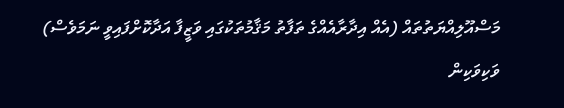މަސްއޫލިއްޔަތުތައް (އެއް އިދާރާއެއްގެ ތަފާތު މަޤާމުތަކުގައި ވަޒީފާ އަދާކޮށްފައިވީ ނަމަވެސް) ވަކިވަކިން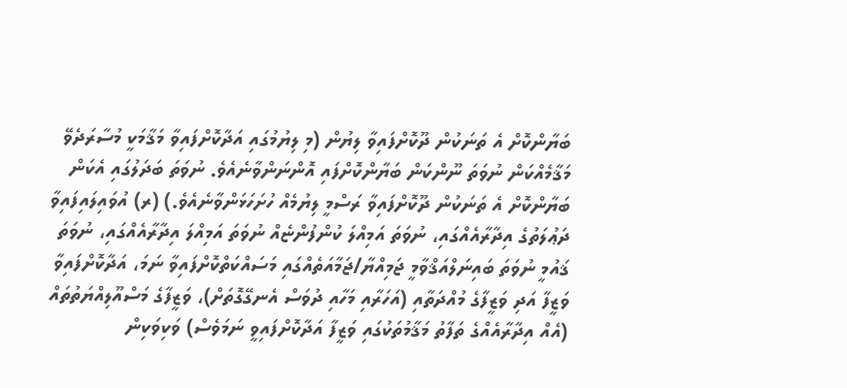ބަޔާންކޮށް އެ ތަނަކުން ދޫކޮށްފައިވާ ލިޔުން (މި ލިޔުމުގައި އަދާކޮށްފައިވާ މަޤާމަކީ މުސާރަދެވޭ މަޤާމެއްކަން ނުވަތަ ނޫންކަން ބަޔާންކޮށްފައި އޮންނަންވާނެއެވެ. ނުވަތަ ބަދަލުގައި އެކަން ބަޔާންކޮށް އެ ތަނަކުން ދޫކޮށްފައިވާ ރަސްމީ ލިޔުމެއް ހުށަހަޅަންވާނެއެވެ.) (ރ) އުވައިލައިފައިވާ ދަޢުލަތުގެ އިދާރާއެއްގައި، ނުވަތަ އަމިއްލަ ކުންފުންޏެއް ނުވަތަ އަމިއްލަ އިދާރާއެއްގައި، ނުވަތަ ޤައުމީ ނުވަތަ ބައިނަލްއަޤްވާމީ ޖަމިއްޔާ/ޖަމާއަތެއްގައި މަސައްކަތްކޮށްފައިވާ ނަމަ، އަދާކޮށްފައިވާ ވަޒީފާ އަދި ވަޒީފާގެ މުއްދަތާއި (އަހަރާއި މަހާއި ދުވަސް އެނގޭގޮތަށް)، ވަޒީފާގެ މަސްއޫލިއްޔަތުތައް (އެއް އިދާރާއެއްގެ ތަފާތު މަޤާމުތަކުގައި ވަޒީފާ އަދާކޮށްފައިވީ ނަމަވެސް) ވަކިވަކިން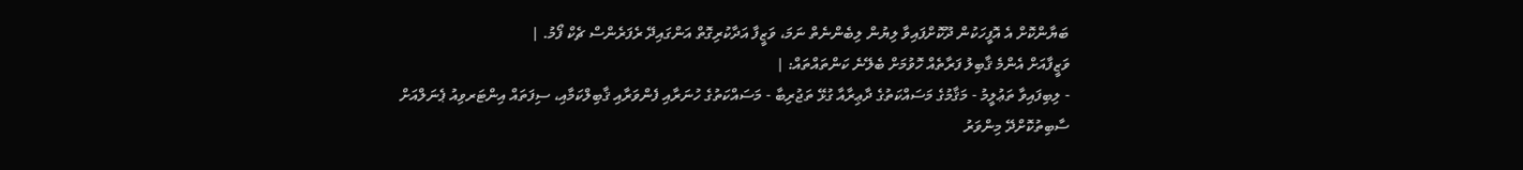ބަޔާންކޮށް އެ އޮފީހަކުން ދޫކޮށްފައިވާ ލިޔުން ލިބެންނެތް ނަމަ، ވަޒީފާ އަދާކުރިގޮތް އަންގައިދޭ ރެފަރެންސް ޗެކް ފޯމު. |
ވަޒީފާއަށް އެންމެ ޤާބިލު ފަރާތެއް ހޮވުމަށް ބެލޭނެ ކަންތައްތައް: |
- ލިބިފައިވާ ތަޢުލީމު - މަޤާމުގެ މަސައްކަތުގެ ދާޢިރާއާ ގުޅޭ ތަޖުރިބާ - މަސައްކަތުގެ ހުނަރާއި ފެންވަރާއި ޤާބިލްކަމާއި، ސިފަތައް އިންޓަރވިއު ޕެނަލްއަށް ސާބިތުކޮށްދޭ މިންވަރު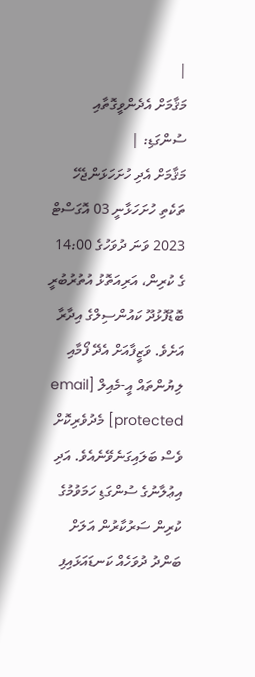|
މަޤާމަށް އެދެންވީގޮތާއި ސުންގަޑި: |
މަޤާމަށް އެދި ހުށަހަޅަންޖެހޭ ތަކެތި ހުށަހަޅާނީ 03 އޮގަސްޓް 2023 ވަނަ ދުވަހުގެ 14:00 ގެ ކުރިން، އަރިއަތޮޅު އުތުރުބުރީ ބޮޑުފޮޅުދޫ ކައުންސިލްގެ އިދާރާ އަށެވެ. ވަޒީފާއަށް އެދޭ ފޯމާއި ލިޔުންތައް އީ-މެއިލް [email protected] މެދުވެރިކޮށް ވެސް ބަލައިގަނެވޭނެއެވެ. އަދި އިޢުލާނުގެ ސުންގަޑި ހަމަވުމުގެ ކުރިން ސަރުކާރުން އަލަށް ބަންދު ދުވަހެއް ކަނޑައަޅައިފި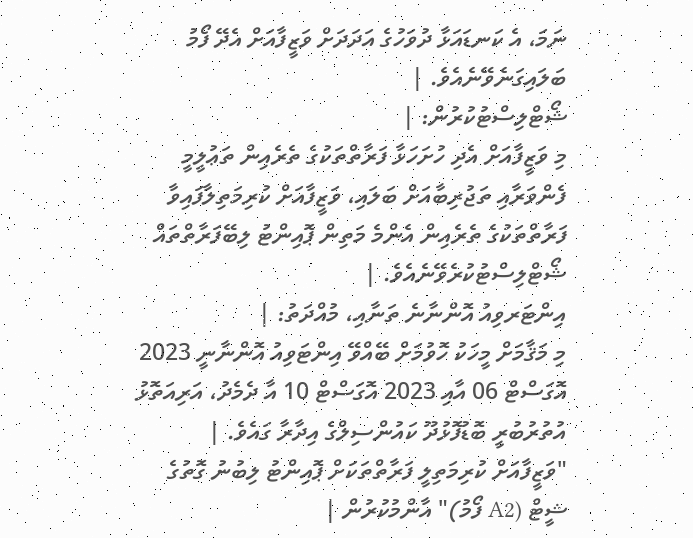ނަމަ، އެ ކަނޑައަޅާ ދުވަހުގެ އަދަދަށް ވަޒީފާއަށް އެދޭ ފޯމު ބަލައިގަނެވޭނެއެވެ. |
ޝޯޓްލިސްޓުކުރުން: |
މި ވަޒީފާއަށް އެދި ހުށަހަޅާ ފަރާތްތަކުގެ ތެރެއިން ތަޢުލީމީ ފެންވަރާއި ތަޖުރިބާއަށް ބަލައި، ވަޒީފާއަށް ކުރިމަތިލާފައިވާ ފަރާތްތަކުގެ ތެރެއިން އެންމެ މަތިން ޕޮއިންޓު ލިބޭފަރާތްތައް ޝޯޓްލިސްޓުކުރެވޭނެއެވެ. |
އިންޓަރވިއު އޮންނާނެ ތަނާއި، މުއްދަތު: |
މި މަޤާމަށް މީހަކު ހޮވުމަށް ބޭއްވޭ އިންޓަވިއު އޮންނާނީ 2023 އޮގަސްޓް 06 އާއި 2023 އޮގަސްޓް 10 އާ ދެމެދު، އަރިއަތޮޅު އުތުރުބުރީ ބޮޑުފޮޅުދޫ ކައުންސިލްގެ އިދާރާ ގައެވެ. |
"ވަޒީފާއަށް ކުރިމަތިލީ ފަރާތްތަކަށް ޕޮއިންޓު ލިބުނު ގޮތުގެ ޝީޓް (A2 ފޯމު)" އާންމުކުރުން |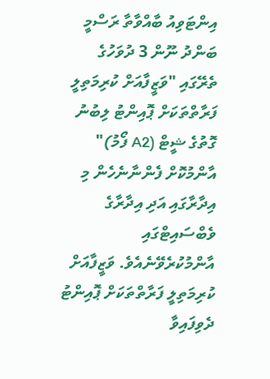އިންޓަވިއު ބާއްވާތާ ރަސްމީ ބަންދު ނޫން 3 ދުވަހުގެ ތެރޭގައި "ވަޒީފާއަށް ކުރިމަތިލީ ފަރާތްތަކަށް ޕޮއިންޓު ލިބުނު ގޮތުގެ ޝީޓް (A2 ފޯމު)" އާންމުކޮށް ފެންނާނެހެން މި އިދާރާގައި އަދި އިދާރާގެ ވެބްސައިޓްގައި އާންމުކުރެވޭނެއެވެ. ވަޒީފާއަށް ކުރިމަތިލީ ފަރާތްތަކަށް ޕޮއިންޓު ދެވިފައިވާ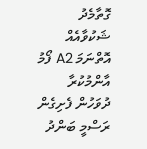ގޮތާމެދު ޝަކުވާއެއް އޮތްނަމަ A2 ފޯމު އާންމުކުރާ ދުވަހުން ފެށިގެން ރަސްމީ ބަންދު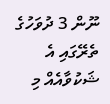ނޫން 3 ދުވަހުގެ ތެރޭގައި އެ ޝަކުވާއެއް މި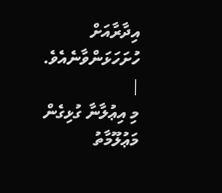އިދާރާއަށް ހުށަހަޅަންވާނެއެވެ. |
މި އިޢުލާނާ ގުޅިގެން މަޢުލޫމާތު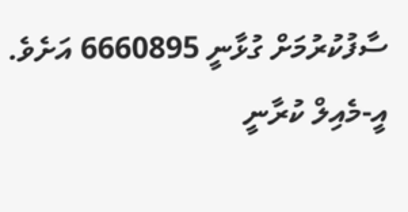ސާފުކުރުމަށް ގުޅާނީ 6660895 އަށެވެ. އީ-މެއިލް ކުރާނީ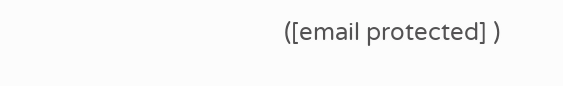([email protected] )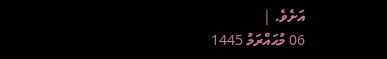އަށެވެ. |
06 މުޙައްރަމު 1445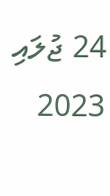24 ޖުލައި 2023